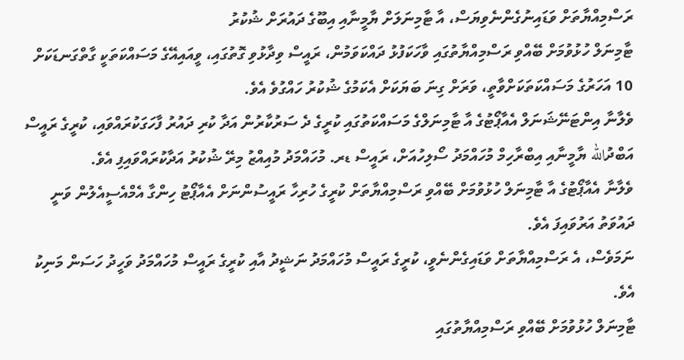ރަސްމިއްޔާތަށް ވަޑައިނުގެންނެވިޔަސް، އާ ޓާމިނަލަށް ޔާމީނާއި އިބޫގެ ދައުރަށް ޝުކުރު
ޓާމިނަލް ހުޅުވުމަށް ބޭއްވި ރަސްމިއްޔާތުގައި ވާހަކަފުޅު ދައްކަވަމުން، ރައީސް ވިދާޅުވި ގޮތުގައި، ވީއައިއޭގެ މަސައްކަތަކީ ގާތްގަނޑަކަށް 10 އަހަރުގެ މަސައްކަތަކަށްވާތީ، ވަރަށް ގިނަ ބަޔަކަށް އެކަމުގެ ޝުކުރު ހައްގުވެ އެވެ.
ވެލާނާ އިންޓަނޭޝަނަލް އެއާޕޯޓުގެ އާ ޓާމިނަލްގެ މަސައްކަތުގައި ކުރީގެ ދެ ސަރުކާރުން އަދާ ކުރި ދައުރު ފާހަގަކުރައްވައި، ކުރީގެ ރައީސް އަބްދުالله ޔާމީނާއި އިބްރާހިމް މުހައްމަދު ސޯލިހުއަށް، ރައީސް ޑރ. މުހައްމަދު މުއިއްޒު މިރޭ ޝުކުރު އަދާކުރައްވައިފި އެވެ.
ވެލާނާ އެއާޕޯޓުގެ އާ ޓާމިނަލް ހުޅުވުމަށް ބޭއްވި ރަސްމިއްޔާތަށް ކުރީގެ ހުރިހާ ރައީސުންނަށް އެއާޕޯޓު ހިންގާ އެމްއެސީއެލުން ވަނީ ދައުވަތު އަރުވައިފަ އެވެ.
ނަމަވެސް، އެ ރަސްމިއްޔާތަށް ވަޑައިގެންނެވީ، ކުރީގެ ރައީސް މުހައްމަދު ނަޝީދު އާއި ކުރީގެ ރައީސް މުހައްމަދު ވަހީދު ހަސަން މަނިކު އެވެ.
ޓާމިނަލް ހުޅުވުމަށް ބޭއްވި ރަސްމިއްޔާތުގައި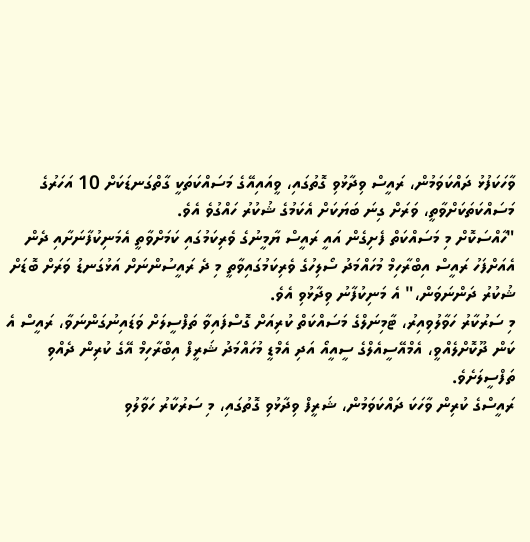ވާހަކަފުޅު ދައްކަވަމުން، ރައީސް ވިދާޅުވި ގޮތުގައި، ވީއައިއޭގެ މަސައްކަތަކީ ގާތްގަނޑަކަށް 10 އަހަރުގެ މަސައްކަތަކަށްވާތީ، ވަރަށް ގިނަ ބަޔަކަށް އެކަމުގެ ޝުކުރު ހައްގުވެ އެވެ.
"ހާއްސަކޮށް މި މަސައްކަތް ފެށިގެން އައީ ރައީސް ޔާމީނުގެ ވެރިކަމުގައި ކަމަށްވާތީ އެމަނިކުފާނަށާއި ދެން އެއަށްފަހު ރައީސް އިބްރާހިމް މުހައްމަދު ސޯލިހުގެ ވެރިކަމުގައިވާތީ މި ދެ ރައީސުންނަށް އަޅުގަނޑު ވަރަށް ބޮޑަށް ޝުކުރު ދަންނަވަން،" އެ މަނިކުފާނު ވިދާޅުވި އެވެ.
މި ސަރުކާރު ހަވާލުވިއިރު، ޓާމިނަލްގެ މަސައްކަތް ކުރިއަށް ގޮސްފައިވާ ތަފްސީލަށް ވަޑައިނުގަންނަވާ، ރައީސް އެ ކަން ދޫކޮށްލެއްވީ، އެމްއޭސީއެލްގެ ސީއީއޯ އަދި އެމްޑީ މުހައްމަދު ޝަރީފް އިބްރާހިމް އޭގެ ކުރިން ދެއްވި ތަފްސީލަށެވެ.
ރައީސްގެ ކުރިން ވާހަކަ ދައްކަވަމުން، ޝަރީފް ވިދާޅުވި ގޮތުގައި، މި ސަރުކާރު ހަވާލުވި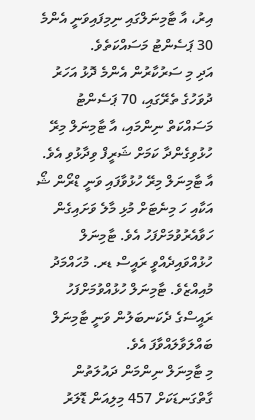އިރު، އާ ޓާމިނަލްގައި ނިމިފައިވަނީ އެންމެ 30 ޕަސެންޓު މަސައްކަތެވެ.
އަދި މި ސަރުކާރުން އެންމެ ދޮޅު އަހަރު ދުވަހުގެ ތެރޭގައި، 70 ޕަސެންޓު މަސައްކަތް ނިންމައި، އާ ޓާމިނަލް މިރޭ ހުޅުވިގެންދާ ކަމަށް ޝަރީފް ވިދާޅުވި އެވެ.
އާ ޓާމިނަލް މިރޭ ހުޅުވާފައި ވަނީ ޑްރޯން ޝޯ އަކާއި ހަ މިނެޓަށް މުޅި މާލެ ވަށައިގެން ހަވާއެރުވުމަށްފަހު އެވެ. ޓާމިނަލް ހުޅުއްވައިދެއްވީ ރައީސް ޑރ. މުހައްމަދު މުއިއްޒެވެ. ޓާމިނަލް ހުޅުއްވުމަށްފަހު ރައީސްގެ ދެކަނބަލުން ވަނީ ޓާމިނަލް ބައްލަވާލައްވާފަ އެވެ.
މި ޓާމިނަލް ނިންމަން ދައުލަތުން ގާތްގަނޑަކަށް 457 މިލިއަން ޑޮލަރު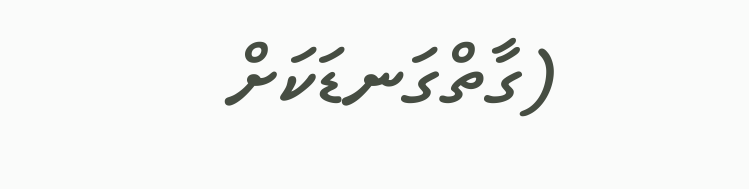(ގާތްގަނޑަކަށް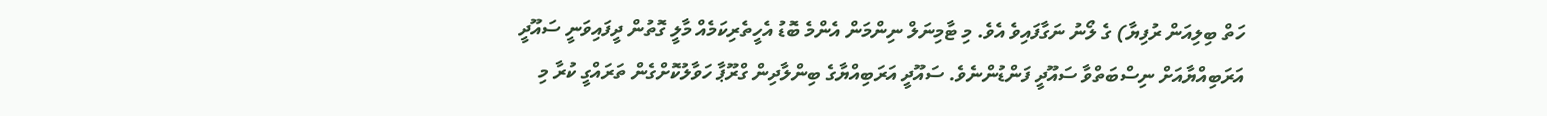ހަތް ބިލިއަން ރުފިޔާ) ގެ ލޯނު ނަގާފައިވެ އެވެ. މި ޓާމިނަލް ނިންމަން އެންމެ ބޮޑު އެހީތެރިކަމެއް މާލީ ގޮތުން ދީފައިވަނީ ސައޫދީ އަރަބިއްޔާއަށް ނިސްބަތްވާ ސައޫދީ ފަންޑުންނެވެ. ސައޫދީ އަރަބިއްޔާގެ ބިންލާދިން ގްރޫޕާ ހަވާލުކޮށްގެން ތަރައްގީ ކުރާ މި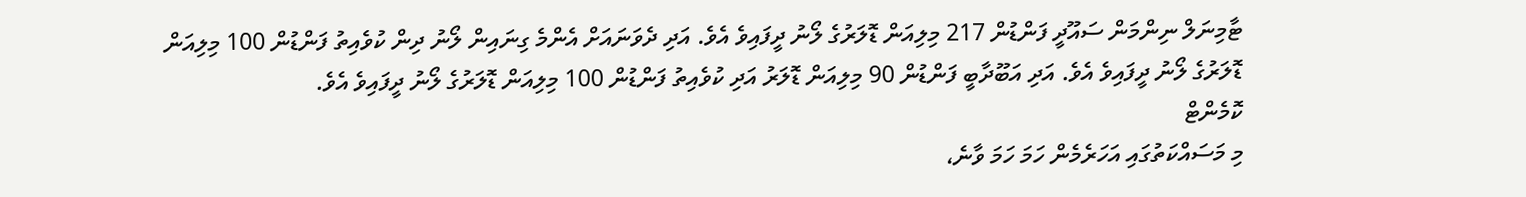ޓާމިނަލް ނިންމަން ސައޫދީ ފަންޑުން 217 މިލިއަން ޑޮލަރުގެ ލޯނު ދީފައިވެ އެވެ. އަދި ދެވަނައަށް އެންމެ ގިނައިން ލޯނު ދިން ކުވެއިތު ފަންޑުން 100 މިލިއަން ޑޮލަރުގެ ލޯނު ދީފައިވެ އެވެ. އަދި އަބޫދާބީ ފަންޑުން 90 މިލިއަން ޑޮލަރު އަދި ކުވެއިތު ފަންޑުން 100 މިލިއަން ޑޮލަރުގެ ލޯނު ދީފައިވެ އެވެ.
ކޮމެންޓް
މި މަސައްކަތުގައި އަހަރެމެން ހަމަ ހަމަ ވާނެ،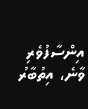އިންސާފުވެރި ވާނެ، އިތުބާރު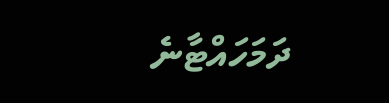ދަމަހައްޓާނެ